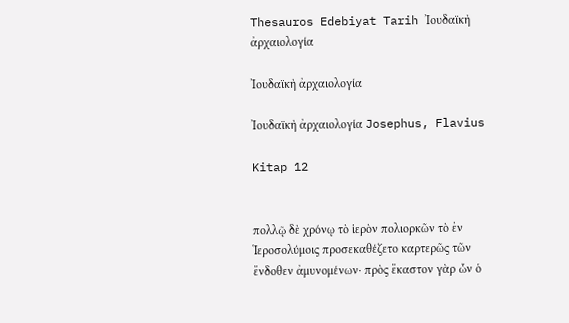Thesauros Edebiyat Tarih Ἰουδαϊκὴ ἀρχαιολογία

Ἰουδαϊκὴ ἀρχαιολογία

Ἰουδαϊκὴ ἀρχαιολογία Josephus, Flavius

Kitap 12


πολλῷ δὲ χρόνῳ τὸ ἱερὸν πολιορκῶν τὸ ἐν Ἱεροσολύμοις προσεκαθέζετο καρτερῶς τῶν ἔνδοθεν ἀμυνομένων· πρὸς ἕκαστον γὰρ ὧν ὁ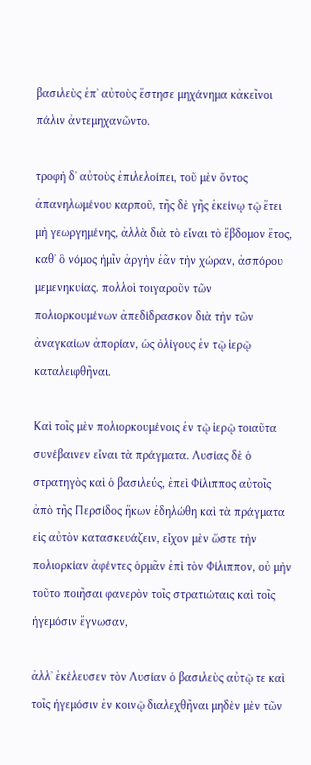βασιλεὺς ἐπʼ αὐτοὺς ἔστησε μηχάνημα κἀκεῖνοι πάλιν ἀντεμηχανῶντο.

τροφὴ δʼ αὐτοὺς ἐπιλελοίπει, τοῦ μὲν ὄντος ἀπανηλωμένου καρποῦ, τῆς δὲ γῆς ἐκείνῳ τῷ ἔτει μὴ γεωργημένης, ἀλλὰ διὰ τὸ εἶναι τὸ ἕβδομον ἔτος, καθʼ ὃ νόμος ἡμῖν ἀργὴν ἐᾶν τὴν χώραν, ἀσπόρου μεμενηκυίας. πολλοὶ τοιγαροῦν τῶν πολιορκουμένων ἀπεδίδρασκον διὰ τὴν τῶν ἀναγκαίων ἀπορίαν, ὡς ὀλίγους ἐν τῷ ἱερῷ καταλειφθῆναι.

Καὶ τοῖς μὲν πολιορκουμένοις ἐν τῷ ἱερῷ τοιαῦτα συνέβαινεν εἶναι τὰ πράγματα. Λυσίας δὲ ὁ στρατηγὸς καὶ ὁ βασιλεύς, ἐπεὶ Φίλιππος αὐτοῖς ἀπὸ τῆς Περσίδος ἥκων ἐδηλώθη καὶ τὰ πράγματα εἰς αὐτὸν κατασκευάζειν, εἶχον μὲν ὥστε τὴν πολιορκίαν ἀφέντες ὁρμᾶν ἐπὶ τὸν Φίλιππον, οὐ μὴν τοῦτο ποιῆσαι φανερὸν τοῖς στρατιώταις καὶ τοῖς ἡγεμόσιν ἔγνωσαν,

ἀλλʼ ἐκέλευσεν τὸν Λυσίαν ὁ βασιλεὺς αὐτῷ τε καὶ τοῖς ἡγεμόσιν ἐν κοινῷ διαλεχθῆναι μηδὲν μὲν τῶν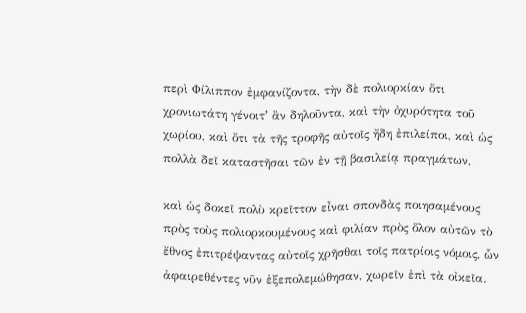περὶ Φίλιππον ἐμφανίζοντα, τὴν δὲ πολιορκίαν ὅτι χρονιωτάτη γένοιτʼ ἂν δηλοῦντα, καὶ τὴν ὀχυρότητα τοῦ χωρίου, καὶ ὅτι τὰ τῆς τροφῆς αὐτοῖς ἤδη ἐπιλείποι, καὶ ὡς πολλὰ δεῖ καταστῆσαι τῶν ἐν τῇ βασιλείᾳ πραγμάτων,

καὶ ὡς δοκεῖ πολὺ κρεῖττον εἶναι σπονδὰς ποιησαμένους πρὸς τοὺς πολιορκουμένους καὶ φιλίαν πρὸς ὅλον αὐτῶν τὸ ἔθνος ἐπιτρέψαντας αὐτοῖς χρῆσθαι τοῖς πατρίοις νόμοις, ὧν ἀφαιρεθέντες νῦν ἐξεπολεμώθησαν, χωρεῖν ἐπὶ τὰ οἰκεῖα.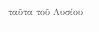ταῦτα τοῦ Λυσίου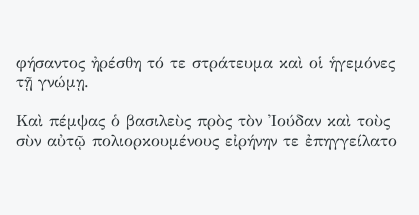φήσαντος ἠρέσθη τό τε στράτευμα καὶ οἱ ἡγεμόνες τῇ γνώμῃ.

Καὶ πέμψας ὁ βασιλεὺς πρὸς τὸν Ἰούδαν καὶ τοὺς σὺν αὐτῷ πολιορκουμένους εἰρήνην τε ἐπηγγείλατο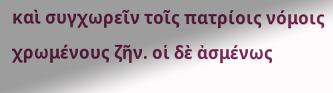καὶ συγχωρεῖν τοῖς πατρίοις νόμοις χρωμένους ζῆν. οἱ δὲ ἀσμένως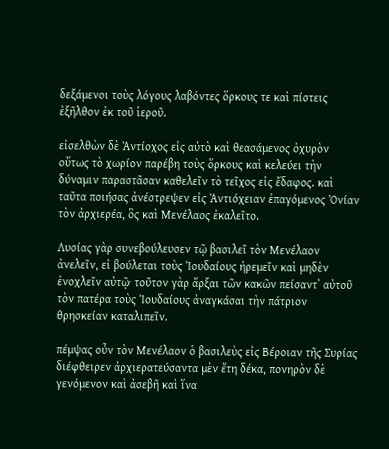δεξάμενοι τοὺς λόγους λαβόντες ὅρκους τε καὶ πίστεις ἐξῆλθον ἐκ τοῦ ἱεροῦ.

εἰσελθὼν δὲ Ἀντίοχος εἰς αὐτὸ καὶ θεασάμενος ὀχυρὸν οὕτως τὸ χωρίον παρέβη τοὺς ὅρκους καὶ κελεύει τὴν δύναμιν παραστᾶσαν καθελεῖν τὸ τεῖχος εἰς ἔδαφος. καὶ ταῦτα ποιήσας ἀνέστρεψεν εἰς Ἀντιόχειαν ἐπαγόμενος Ὀνίαν τὸν ἀρχιερέα, ὃς καὶ Μενέλαος ἐκαλεῖτο.

Λυσίας γὰρ συνεβούλευσεν τῷ βασιλεῖ τὸν Μενέλαον ἀνελεῖν, εἰ βούλεται τοὺς Ἰουδαίους ἠρεμεῖν καὶ μηδὲν ἐνοχλεῖν αὐτῷ· τοῦτον γὰρ ἄρξαι τῶν κακῶν πείσαντʼ αὐτοῦ τὸν πατέρα τοὺς Ἰουδαίους ἀναγκάσαι τὴν πάτριον θρησκείαν καταλιπεῖν.

πέμψας οὖν τὸν Μενέλαον ὁ βασιλεὺς εἰς Βέροιαν τῆς Συρίας διέφθειρεν ἀρχιερατεύσαντα μὲν ἔτη δέκα, πονηρὸν δὲ γενόμενον καὶ ἀσεβῆ καὶ ἵνα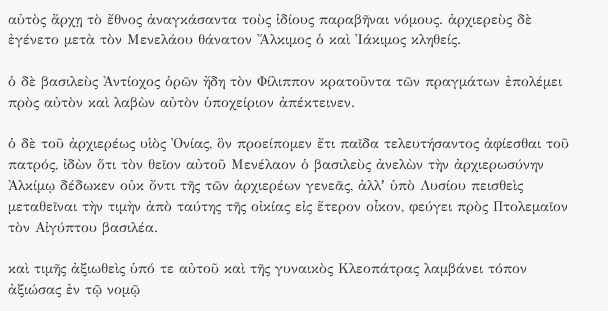αὐτὸς ἄρχῃ τὸ ἔθνος ἀναγκάσαντα τοὺς ἰδίους παραβῆναι νόμους. ἀρχιερεὺς δὲ ἐγένετο μετὰ τὸν Μενελάου θάνατον Ἄλκιμος ὁ καὶ Ἰάκιμος κληθείς.

ὁ δὲ βασιλεὺς Ἀντίοχος ὁρῶν ἤδη τὸν Φίλιππον κρατοῦντα τῶν πραγμάτων ἐπολέμει πρὸς αὐτὸν καὶ λαβὼν αὐτὸν ὑποχείριον ἀπέκτεινεν.

ὁ δὲ τοῦ ἀρχιερέως υἱὸς Ὀνίας, ὃν προείπομεν ἔτι παῖδα τελευτήσαντος ἀφίεσθαι τοῦ πατρός, ἰδὼν ὅτι τὸν θεῖον αὐτοῦ Μενέλαον ὁ βασιλεὺς ἀνελὼν τὴν ἀρχιερωσύνην Ἀλκίμῳ δέδωκεν οὐκ ὄντι τῆς τῶν ἀρχιερέων γενεᾶς, ἀλλʼ ὑπὸ Λυσίου πεισθεὶς μεταθεῖναι τὴν τιμὴν ἀπὸ ταύτης τῆς οἰκίας εἰς ἕτερον οἶκον, φεύγει πρὸς Πτολεμαῖον τὸν Αἰγύπτου βασιλέα.

καὶ τιμῆς ἀξιωθεὶς ὑπό τε αὐτοῦ καὶ τῆς γυναικὸς Κλεοπάτρας λαμβάνει τόπον ἀξιώσας ἐν τῷ νομῷ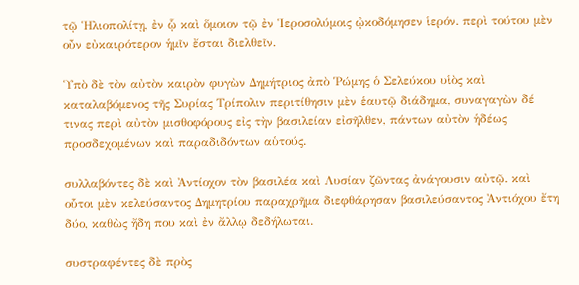τῷ Ἡλιοπολίτῃ, ἐν ᾧ καὶ ὅμοιον τῷ ἐν Ἱεροσολύμοις ᾠκοδόμησεν ἱερόν. περὶ τούτου μὲν οὖν εὐκαιρότερον ἡμῖν ἔσται διελθεῖν.

Ὑπὸ δὲ τὸν αὐτὸν καιρὸν φυγὼν Δημήτριος ἀπὸ Ῥώμης ὁ Σελεύκου υἱὸς καὶ καταλαβόμενος τῆς Συρίας Τρίπολιν περιτίθησιν μὲν ἑαυτῷ διάδημα, συναγαγὼν δέ τινας περὶ αὐτὸν μισθοφόρους εἰς τὴν βασιλείαν εἰσῆλθεν, πάντων αὐτὸν ἡδέως προσδεχομένων καὶ παραδιδόντων αὑτούς.

συλλαβόντες δὲ καὶ Ἀντίοχον τὸν βασιλέα καὶ Λυσίαν ζῶντας ἀνάγουσιν αὐτῷ. καὶ οὗτοι μὲν κελεύσαντος Δημητρίου παραχρῆμα διεφθάρησαν βασιλεύσαντος Ἀντιόχου ἔτη δύο, καθὼς ἤδη που καὶ ἐν ἄλλῳ δεδήλωται.

συστραφέντες δὲ πρὸς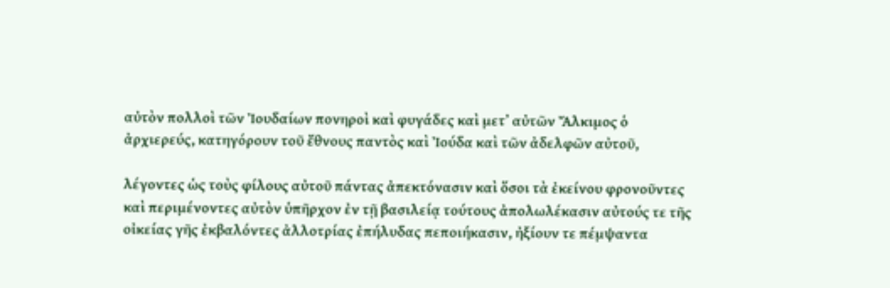αὐτὸν πολλοὶ τῶν Ἰουδαίων πονηροὶ καὶ φυγάδες καὶ μετʼ αὐτῶν Ἄλκιμος ὁ ἀρχιερεύς, κατηγόρουν τοῦ ἔθνους παντὸς καὶ Ἰούδα καὶ τῶν ἀδελφῶν αὐτοῦ,

λέγοντες ὡς τοὺς φίλους αὐτοῦ πάντας ἀπεκτόνασιν καὶ ὅσοι τὰ ἐκείνου φρονοῦντες καὶ περιμένοντες αὐτὸν ὑπῆρχον ἐν τῇ βασιλείᾳ τούτους ἀπολωλέκασιν αὐτούς τε τῆς οἰκείας γῆς ἐκβαλόντες ἀλλοτρίας ἐπήλυδας πεποιήκασιν, ἠξίουν τε πέμψαντα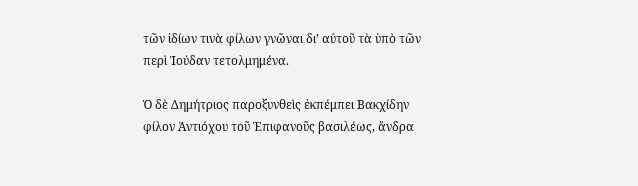τῶν ἰδίων τινὰ φίλων γνῶναι διʼ αὐτοῦ τὰ ὑπὸ τῶν περὶ Ἰούδαν τετολμημένα.

Ὁ δὲ Δημήτριος παροξυνθεὶς ἐκπέμπει Βακχίδην φίλον Ἀντιόχου τοῦ Ἐπιφανοῦς βασιλέως, ἄνδρα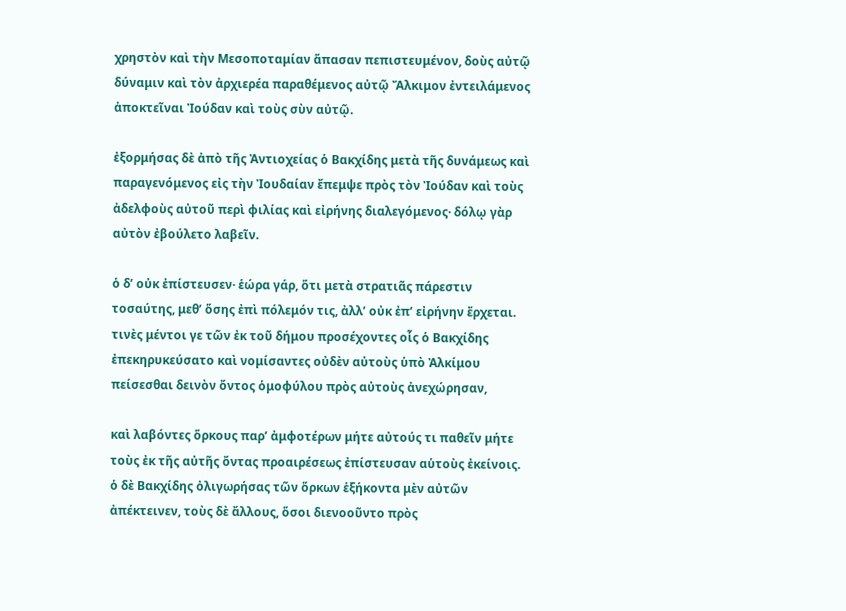χρηστὸν καὶ τὴν Μεσοποταμίαν ἅπασαν πεπιστευμένον, δοὺς αὐτῷ δύναμιν καὶ τὸν ἀρχιερέα παραθέμενος αὐτῷ Ἄλκιμον ἐντειλάμενος ἀποκτεῖναι Ἰούδαν καὶ τοὺς σὺν αὐτῷ.

ἐξορμήσας δὲ ἀπὸ τῆς Ἀντιοχείας ὁ Βακχίδης μετὰ τῆς δυνάμεως καὶ παραγενόμενος εἰς τὴν Ἰουδαίαν ἔπεμψε πρὸς τὸν Ἰούδαν καὶ τοὺς ἀδελφοὺς αὐτοῦ περὶ φιλίας καὶ εἰρήνης διαλεγόμενος· δόλῳ γὰρ αὐτὸν ἐβούλετο λαβεῖν.

ὁ δʼ οὐκ ἐπίστευσεν· ἑώρα γάρ, ὅτι μετὰ στρατιᾶς πάρεστιν τοσαύτης, μεθʼ ὅσης ἐπὶ πόλεμόν τις, ἀλλʼ οὐκ ἐπʼ εἰρήνην ἔρχεται. τινὲς μέντοι γε τῶν ἐκ τοῦ δήμου προσέχοντες οἷς ὁ Βακχίδης ἐπεκηρυκεύσατο καὶ νομίσαντες οὐδὲν αὐτοὺς ὑπὸ Ἀλκίμου πείσεσθαι δεινὸν ὄντος ὁμοφύλου πρὸς αὐτοὺς ἀνεχώρησαν,

καὶ λαβόντες ὅρκους παρʼ ἀμφοτέρων μήτε αὐτούς τι παθεῖν μήτε τοὺς ἐκ τῆς αὐτῆς ὄντας προαιρέσεως ἐπίστευσαν αὑτοὺς ἐκείνοις. ὁ δὲ Βακχίδης ὀλιγωρήσας τῶν ὅρκων ἑξήκοντα μὲν αὐτῶν ἀπέκτεινεν, τοὺς δὲ ἄλλους, ὅσοι διενοοῦντο πρὸς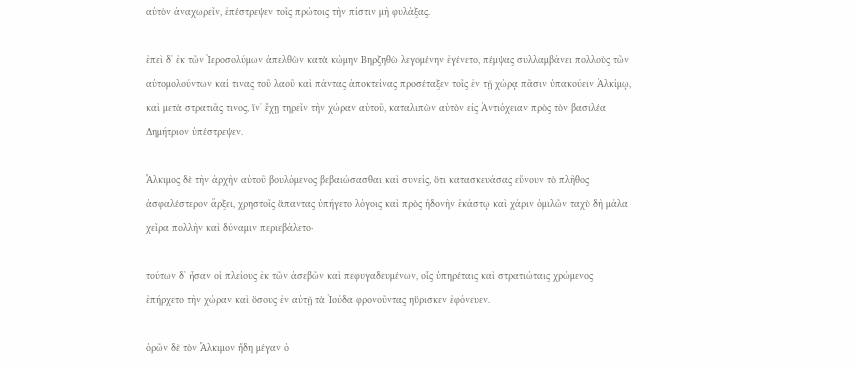αὐτὸν ἀναχωρεῖν, ἐπέστρεψεν τοῖς πρώτοις τὴν πίστιν μὴ φυλάξας.

ἐπεὶ δʼ ἐκ τῶν Ἱεροσολύμων ἀπελθὼν κατὰ κώμην Βηρζηθὼ λεγομένην ἐγένετο, πέμψας συλλαμβάνει πολλοὺς τῶν αὐτομολούντων καί τινας τοῦ λαοῦ καὶ πάντας ἀποκτείνας προσέταξεν τοῖς ἐν τῇ χώρᾳ πᾶσιν ὑπακούειν Ἀλκίμῳ, καὶ μετὰ στρατιᾶς τινος, ἵνʼ ἔχῃ τηρεῖν τὴν χώραν αὐτοῦ, καταλιπὼν αὐτὸν εἰς Ἀντιόχειαν πρὸς τὸν βασιλέα Δημήτριον ὑπέστρεψεν.

Ἄλκιμος δὲ τὴν ἀρχὴν αὐτοῦ βουλόμενος βεβαιώσασθαι καὶ συνείς, ὅτι κατασκευάσας εὔνουν τὸ πλῆθος ἀσφαλέστερον ἄρξει, χρηστοῖς ἅπαντας ὑπήγετο λόγοις καὶ πρὸς ἡδονὴν ἑκάστῳ καὶ χάριν ὁμιλῶν ταχὺ δὴ μάλα χεῖρα πολλὴν καὶ δύναμιν περιεβάλετο·

τούτων δʼ ἦσαν οἱ πλείους ἐκ τῶν ἀσεβῶν καὶ πεφυγαδευμένων, οἷς ὑπηρέταις καὶ στρατιώταις χρώμενος ἐπήρχετο τὴν χώραν καὶ ὅσους ἐν αὐτῇ τὰ Ἰούδα φρονοῦντας ηὕρισκεν ἐφόνευεν.

ὁρῶν δὲ τὸν Ἄλκιμον ἤδη μέγαν ὁ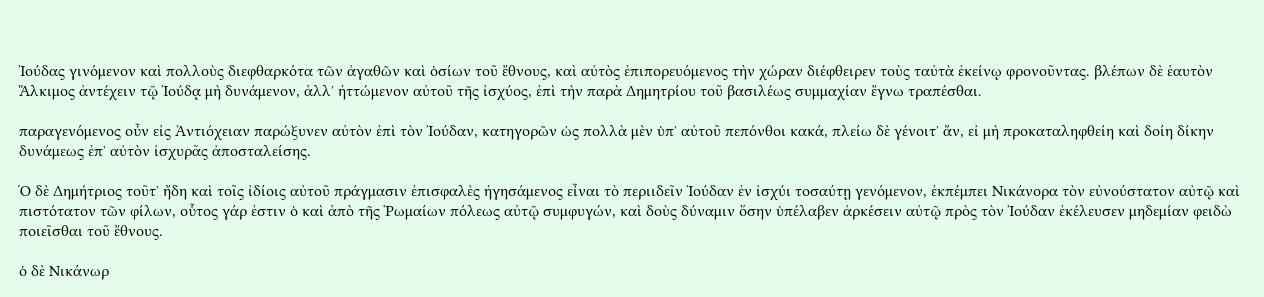Ἰούδας γινόμενον καὶ πολλοὺς διεφθαρκότα τῶν ἀγαθῶν καὶ ὁσίων τοῦ ἔθνους, καὶ αὐτὸς ἐπιπορευόμενος τὴν χώραν διέφθειρεν τοὺς ταὐτὰ ἐκείνῳ φρονοῦντας. βλέπων δὲ ἑαυτὸν Ἄλκιμος ἀντέχειν τῷ Ἰούδᾳ μὴ δυνάμενον, ἀλλʼ ἡττώμενον αὐτοῦ τῆς ἰσχύος, ἐπὶ τὴν παρὰ Δημητρίου τοῦ βασιλέως συμμαχίαν ἔγνω τραπέσθαι.

παραγενόμενος οὖν εἰς Ἀντιόχειαν παρώξυνεν αὐτὸν ἐπὶ τὸν Ἰούδαν, κατηγορῶν ὡς πολλὰ μὲν ὑπʼ αὐτοῦ πεπόνθοι κακά, πλείω δὲ γένοιτʼ ἄν, εἰ μὴ προκαταληφθείη καὶ δοίη δίκην δυνάμεως ἐπʼ αὐτὸν ἰσχυρᾶς ἀποσταλείσης.

Ὁ δὲ Δημήτριος τοῦτʼ ἤδη καὶ τοῖς ἰδίοις αὐτοῦ πράγμασιν ἐπισφαλὲς ἡγησάμενος εἶναι τὸ περιιδεῖν Ἰούδαν ἐν ἰσχύι τοσαύτῃ γενόμενον, ἐκπέμπει Νικάνορα τὸν εὐνούστατον αὐτῷ καὶ πιστότατον τῶν φίλων, οὗτος γάρ ἐστιν ὁ καὶ ἀπὸ τῆς Ῥωμαίων πόλεως αὐτῷ συμφυγών, καὶ δοὺς δύναμιν ὅσην ὑπέλαβεν ἀρκέσειν αὐτῷ πρὸς τὸν Ἰούδαν ἐκέλευσεν μηδεμίαν φειδὼ ποιεῖσθαι τοῦ ἔθνους.

ὁ δὲ Νικάνωρ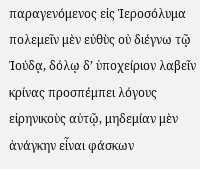παραγενόμενος εἰς Ἱεροσόλυμα πολεμεῖν μὲν εὐθὺς οὐ διέγνω τῷ Ἰούδᾳ, δόλῳ δʼ ὑποχείριον λαβεῖν κρίνας προσπέμπει λόγους εἰρηνικοὺς αὐτῷ, μηδεμίαν μὲν ἀνάγκην εἶναι φάσκων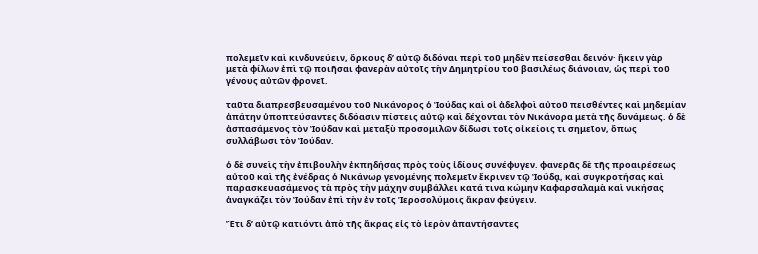πολεμεῖν καὶ κινδυνεύειν, ὅρκους δʼ αὐτῷ διδόναι περὶ τοῦ μηδὲν πείσεσθαι δεινόν· ἥκειν γὰρ μετὰ φίλων ἐπὶ τῷ ποιῆσαι φανερὰν αὐτοῖς τὴν Δημητρίου τοῦ βασιλέως διάνοιαν, ὡς περὶ τοῦ γένους αὐτῶν φρονεῖ.

ταῦτα διαπρεσβευσαμένου τοῦ Νικάνορος ὁ Ἰούδας καὶ οἱ ἀδελφοὶ αὐτοῦ πεισθέντες καὶ μηδεμίαν ἀπάτην ὑποπτεύσαντες διδόασιν πίστεις αὐτῷ καὶ δέχονται τὸν Νικάνορα μετὰ τῆς δυνάμεως. ὁ δὲ ἀσπασάμενος τὸν Ἰούδαν καὶ μεταξὺ προσομιλῶν δίδωσι τοῖς οἰκείοις τι σημεῖον, ὅπως συλλάβωσι τὸν Ἰούδαν.

ὁ δὲ συνεὶς τὴν ἐπιβουλὴν ἐκπηδήσας πρὸς τοὺς ἰδίους συνέφυγεν. φανερᾶς δὲ τῆς προαιρέσεως αὐτοῦ καὶ τῆς ἐνέδρας ὁ Νικάνωρ γενομένης πολεμεῖν ἔκρινεν τῷ Ἰούδᾳ, καὶ συγκροτήσας καὶ παρασκευασάμενος τὰ πρὸς τὴν μάχην συμβάλλει κατά τινα κώμην Καφαρσαλαμὰ καὶ νικήσας ἀναγκάζει τὸν Ἰούδαν ἐπὶ τὴν ἐν τοῖς Ἱεροσολύμοις ἄκραν φεύγειν.

Ἔτι δʼ αὐτῷ κατιόντι ἀπὸ τῆς ἄκρας εἰς τὸ ἱερὸν ἀπαντήσαντες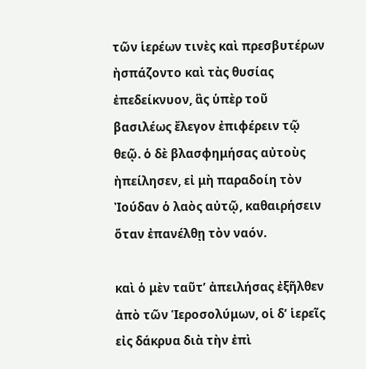τῶν ἱερέων τινὲς καὶ πρεσβυτέρων ἠσπάζοντο καὶ τὰς θυσίας ἐπεδείκνυον, ἃς ὑπὲρ τοῦ βασιλέως ἔλεγον ἐπιφέρειν τῷ θεῷ. ὁ δὲ βλασφημήσας αὐτοὺς ἠπείλησεν, εἰ μὴ παραδοίη τὸν Ἰούδαν ὁ λαὸς αὐτῷ, καθαιρήσειν ὅταν ἐπανέλθῃ τὸν ναόν.

καὶ ὁ μὲν ταῦτʼ ἀπειλήσας ἐξῆλθεν ἀπὸ τῶν Ἱεροσολύμων, οἱ δʼ ἱερεῖς εἰς δάκρυα διὰ τὴν ἐπὶ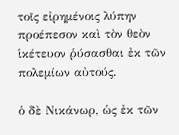τοῖς εἰρημένοις λύπην προέπεσον καὶ τὸν θεὸν ἱκέτευον ῥύσασθαι ἐκ τῶν πολεμίων αὐτούς.

ὁ δὲ Νικάνωρ, ὡς ἐκ τῶν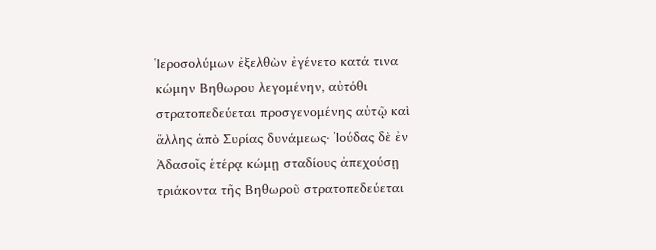Ἱεροσολύμων ἐξελθὼν ἐγένετο κατά τινα κώμην Βηθωρου λεγομένην, αὐτόθι στρατοπεδεύεται προσγενομένης αὐτῷ καὶ ἄλλης ἀπὸ Συρίας δυνάμεως· Ἰούδας δὲ ἐν Ἀδασοῖς ἑτέρᾳ κώμῃ σταδίους ἀπεχούσῃ τριάκοντα τῆς Βηθωροῦ στρατοπεδεύεται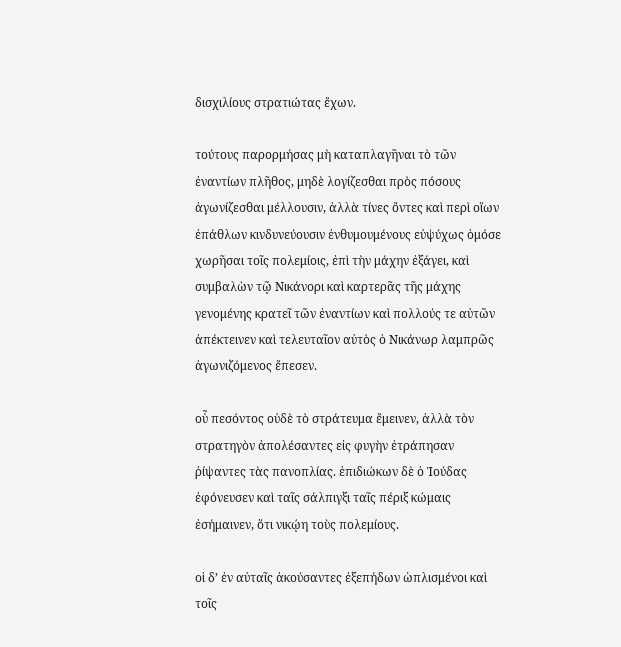δισχιλίους στρατιώτας ἔχων.

τούτους παρορμήσας μὴ καταπλαγῆναι τὸ τῶν ἐναντίων πλῆθος, μηδὲ λογίζεσθαι πρὸς πόσους ἀγωνίζεσθαι μέλλουσιν, ἀλλὰ τίνες ὄντες καὶ περὶ οἵων ἐπάθλων κινδυνεύουσιν ἐνθυμουμένους εὐψύχως ὁμόσε χωρῆσαι τοῖς πολεμίοις, ἐπὶ τὴν μάχην ἐξάγει, καὶ συμβαλὼν τῷ Νικάνορι καὶ καρτερᾶς τῆς μάχης γενομένης κρατεῖ τῶν ἐναντίων καὶ πολλούς τε αὐτῶν ἀπέκτεινεν καὶ τελευταῖον αὐτὸς ὁ Νικάνωρ λαμπρῶς ἀγωνιζόμενος ἔπεσεν.

οὗ πεσόντος οὐδὲ τὸ στράτευμα ἔμεινεν, ἀλλὰ τὸν στρατηγὸν ἀπολέσαντες εἰς φυγὴν ἐτράπησαν ῥίψαντες τὰς πανοπλίας. ἐπιδιώκων δὲ ὁ Ἰούδας ἐφόνευσεν καὶ ταῖς σάλπιγξι ταῖς πέριξ κώμαις ἐσήμαινεν, ὅτι νικῴη τοὺς πολεμίους.

οἱ δʼ ἐν αὐταῖς ἀκούσαντες ἐξεπήδων ὡπλισμένοι καὶ τοῖς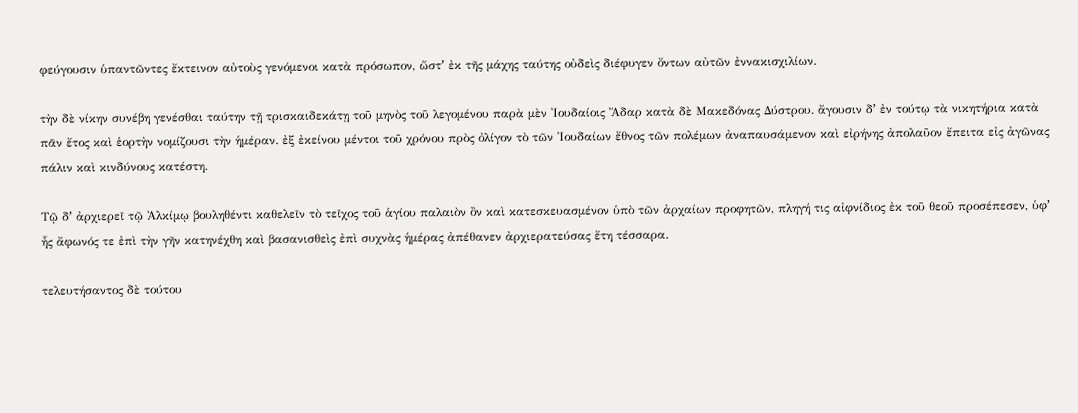φεύγουσιν ὑπαντῶντες ἔκτεινον αὐτοὺς γενόμενοι κατὰ πρόσωπον, ὥστʼ ἐκ τῆς μάχης ταύτης οὐδεὶς διέφυγεν ὄντων αὐτῶν ἐννακισχιλίων.

τὴν δὲ νίκην συνέβη γενέσθαι ταύτην τῇ τρισκαιδεκάτῃ τοῦ μηνὸς τοῦ λεγομένου παρὰ μὲν Ἰουδαίοις Ἄδαρ κατὰ δὲ Μακεδόνας Δύστρου. ἄγουσιν δʼ ἐν τούτῳ τὰ νικητήρια κατὰ πᾶν ἔτος καὶ ἑορτὴν νομίζουσι τὴν ἡμέραν. ἐξ ἐκείνου μέντοι τοῦ χρόνου πρὸς ὀλίγον τὸ τῶν Ἰουδαίων ἔθνος τῶν πολέμων ἀναπαυσάμενον καὶ εἰρήνης ἀπολαῦον ἔπειτα εἰς ἀγῶνας πάλιν καὶ κινδύνους κατέστη.

Τῷ δʼ ἀρχιερεῖ τῷ Ἀλκίμῳ βουληθέντι καθελεῖν τὸ τεῖχος τοῦ ἁγίου παλαιὸν ὂν καὶ κατεσκευασμένον ὑπὸ τῶν ἀρχαίων προφητῶν, πληγή τις αἰφνίδιος ἐκ τοῦ θεοῦ προσέπεσεν, ὑφʼ ἧς ἄφωνός τε ἐπὶ τὴν γῆν κατηνέχθη καὶ βασανισθεὶς ἐπὶ συχνὰς ἡμέρας ἀπέθανεν ἀρχιερατεύσας ἔτη τέσσαρα.

τελευτήσαντος δὲ τούτου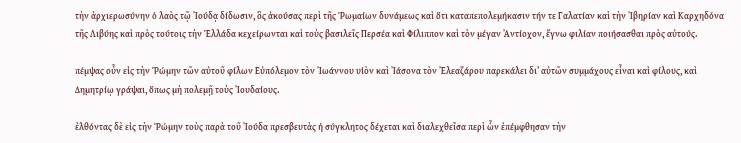τὴν ἀρχιερωσύνην ὁ λαὸς τῷ Ἰούδᾳ δίδωσιν, ὃς ἀκούσας περὶ τῆς Ῥωμαίων δυνάμεως καὶ ὅτι καταπεπολεμήκασιν τήν τε Γαλατίαν καὶ τὴν Ἰβηρίαν καὶ Καρχηδόνα τῆς Λιβύης καὶ πρὸς τούτοις τὴν Ἑλλάδα κεχείρωνται καὶ τοὺς βασιλεῖς Περσέα καὶ Φίλιππον καὶ τὸν μέγαν Ἀντίοχον, ἔγνω φιλίαν ποιήσασθαι πρὸς αὐτούς.

πέμψας οὖν εἰς τὴν Ῥώμην τῶν αὐτοῦ φίλων Εὐπόλεμον τὸν Ἰωάννου υἱὸν καὶ Ἰάσονα τὸν Ἐλεαζάρου παρεκάλει διʼ αὐτῶν συμμάχους εἶναι καὶ φίλους, καὶ Δημητρίῳ γράψαι, ὅπως μὴ πολεμῇ τοὺς Ἰουδαίους.

ἐλθόντας δὲ εἰς τὴν Ῥώμην τοὺς παρὰ τοῦ Ἰούδα πρεσβευτὰς ἡ σύγκλητος δέχεται καὶ διαλεχθεῖσα περὶ ὧν ἐπέμφθησαν τὴν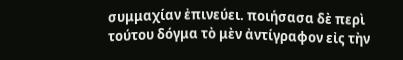συμμαχίαν ἐπινεύει. ποιήσασα δὲ περὶ τούτου δόγμα τὸ μὲν ἀντίγραφον εἰς τὴν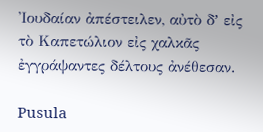Ἰουδαίαν ἀπέστειλεν, αὐτὸ δʼ εἰς τὸ Καπετώλιον εἰς χαλκᾶς ἐγγράψαντες δέλτους ἀνέθεσαν.

Pusula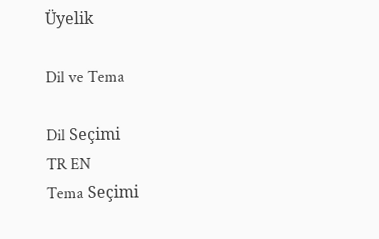Üyelik

Dil ve Tema

Dil Seçimi
TR EN
Tema Seçimi